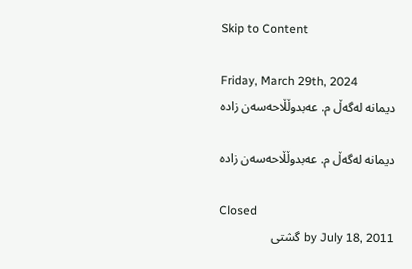Skip to Content

Friday, March 29th, 2024
دیمانه‌ له‌گه‌ڵ م. عه‌بدوڵڵاحه‌سه‌ن زاده‌

دیمانه‌ له‌گه‌ڵ م. عه‌بدوڵڵاحه‌سه‌ن زاده‌

Closed
by July 18, 2011 گشتی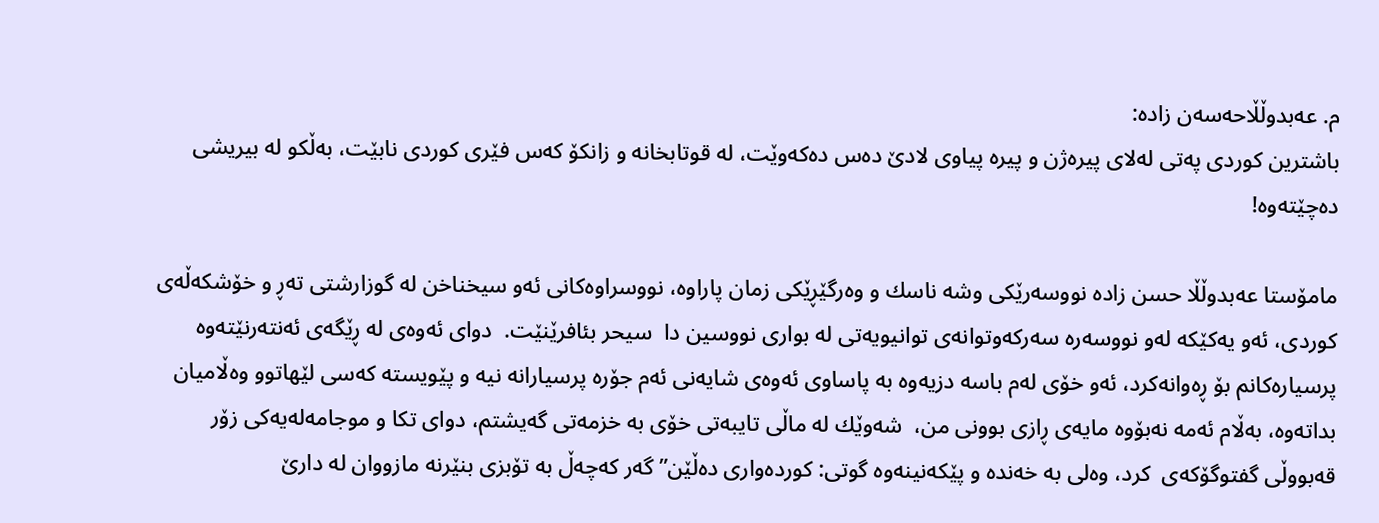م. عه‌بدوڵڵاحه‌سه‌ن زاده‌:
باشترین كوردی په‌تی له‌لای پیره‌ژن و پیره‌ پیاوی لادێ‌ ده‌س ده‌كه‌وێت، له‌ قوتابخانه‌ و زانكۆ كه‌س فێری كوردی نابێت، به‌ڵكو له‌ بیریشی ده‌چێته‌وه‌!

مامۆستا عه‌بدوڵڵا حسن زاده‌ نووسه‌رێكی وشه‌ ناسك و وه‌رگێڕێكی زمان پاراوه‌، نووسراوه‌كانی ئه‌و سیخناخن له‌ گوزارشتی ته‌ڕ و خۆشكه‌ڵه‌ی كوردی، ئه‌و یه‌كێكه‌ له‌و نووسه‌ره‌ سه‌ركه‌وتوانه‌ی توانیویه‌تی له‌ بواری نووسین دا  سیحر بئافرێنێت.  دوای ئه‌وه‌ی له‌ ڕێگه‌ی ئه‌نته‌رنێته‌وه‌ پرسیاره‌كانم بۆ ڕه‌وانه‌كرد، ئه‌و خۆی له‌م باسه‌ دزیه‌وه‌ به‌ پاساوی ئه‌وه‌ی شایه‌نی ئه‌م جۆره‌ پرسیارانه‌ نیه‌ و پێویسته‌ كه‌سی لێهاتوو وه‌ڵامیان بداته‌وه‌، به‌ڵام ئه‌مه‌ نه‌بۆوه‌ مایه‌ی ڕازی بوونی من،  شه‌وێك له‌ ماڵی تایبه‌تی خۆی به‌ خزمه‌تی گه‌یشتم، دوای تكا و موجامه‌له‌یه‌كی زۆر قه‌بووڵی گفتوگۆكه‌ی  كرد، وه‌لی به‌ خه‌نده‌ و پێكه‌نینه‌وه‌ گوتی: كورده‌واری ده‌ڵێن” گه‌ر كه‌چه‌ڵ به‌ تۆبزی بنێرنه‌ مازووان له‌ دارێ‌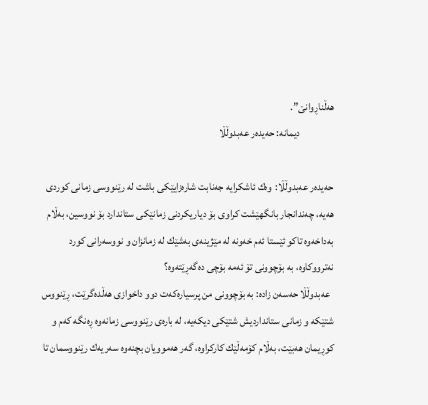هه‌ڵناڕوانێ‌”.
                دیمانه‌: حه‌یده‌ر عه‌بدوڵڵا

حه‌یده‌ر عه‌بدوڵڵا:  وه‌ك ئاشكرایه‌ جه‌نابت شاره‌زایێكی باشت له‌ رێنووسی زمانی كوردی هه‌یه‌، چه‌ندانجار بانگهێشت كراوی بۆ دیاریكردنی زمانێكی ستاندارد بۆ نووسین، به‌ڵام به‌داخه‌وه‌ تاكو ئێستا ئه‌م خه‌ونه‌ له‌ مێژینه‌ی به‌شێك له‌ زمانزان و نووسه‌رانی كورد نه‌ترووكاوه‌، به‌ بۆچوونی تۆ ئه‌مه‌ بۆچی ده‌گه‌ڕێته‌وه‌؟
  عه‌بدوڵڵا حه‌سه‌ن زاده‌: به‌ بۆچوونی من پرسیاره‌كه‌ت دوو داخوازی هه‌ڵده‌گرێت، ڕێنووس شتێكه‌ و زمانی ستانداردیش شتێكی دیكه‌یه‌، له‌ باره‌ی رێنووسی زمانه‌وه‌ ڕه‌نگه‌ كه‌م و كوڕیمان هه‌بێت، به‌ڵام كۆمه‌ڵێك كاركراوه‌، گه‌ر هه‌موویان بچنه‌وه‌ سه‌ریه‌ك رێنووسمان تا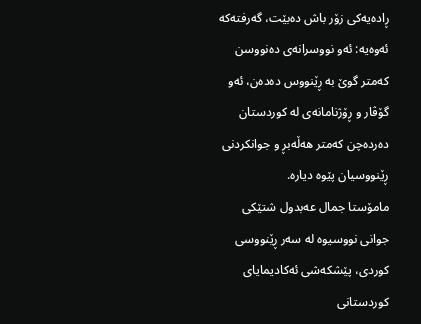ڕاده‌یه‌كی زۆر باش ده‌بێت، گه‌رفته‌كه‌ ئه‌وه‌یه‌: ئه‌و نووسرانه‌ی ده‌نووسن كه‌متر گوێ‌ به‌ ڕێنووس ده‌ده‌ن، ئه‌و گۆڤار و ڕۆژنامانه‌ی له‌ كوردستان  ده‌رده‌چن كه‌متر هه‌ڵه‌بڕ و جوانكردنی ڕێنووسیان پێوه‌ دیاره‌.
مامۆستا جمال عه‌بدول شتێكی جوانی نووسیوه‌ له‌ سه‌ر ڕێنووسی كوردی، پێشكه‌شی ئه‌كادیمایای كوردستانی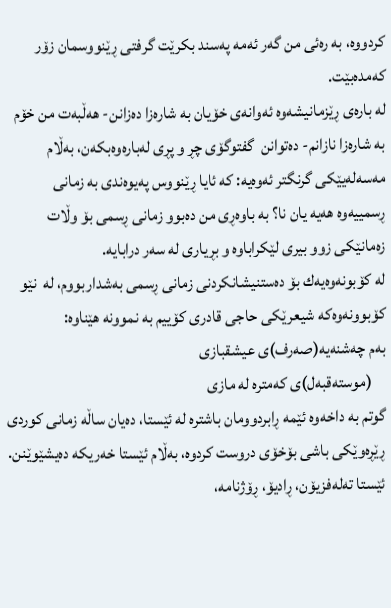كردووه‌، به‌ ره‌ئی من گه‌ر ئه‌مه‌ په‌سند بكرێت گرفتی ڕێنووسمان زۆر كه‌مده‌بێت.
له‌ باره‌ی ڕێزمانیشه‌وه‌ ئه‌وانه‌ی خۆیان به‌ شاره‌زا ده‌زانن- هه‌ڵبه‌ت من خۆم به‌ شاره‌زا نازانم- ده‌توانن  گفتوگۆی چڕ و پڕی له‌باره‌وه‌بكه‌ن، به‌ڵام مه‌سه‌له‌یێكی گرنگتر ئه‌وه‌یه‌: كه‌ ئایا ڕێنووس په‌یوه‌ندی به‌ زمانی  ڕسمییه‌وه‌ هه‌یه‌ یان نا؟ به‌ باوه‌ڕی من ده‌بوو زمانی ڕسمی بۆ وڵات  زه‌مانێكی زوو بیری لێكراباوه‌ و بڕیاری له‌ سه‌ر درابایه‌.
له‌ كۆبونه‌وه‌یه‌ك بۆ ده‌ستنیشانكردنی زمانی ڕسمی به‌شداربووم، له‌  نێو كۆبوونه‌وه‌كه‌ شیعرێكی حاجی قادری كۆییم به‌ نموونه‌ هێناوه‌:
به‌م چه‌شنه‌یه‌(صه‌رف)ی عیشقبازی
    (موسته‌قبه‌ل)ی كه‌متره‌ له‌ مازی
گوتم به‌ داخه‌وه‌ ئێمه‌ ڕابردوومان باشتره‌ له‌ ئێستا، ده‌یان ساڵه‌ زمانی كوردی ڕێڕه‌وێكی باشی بۆخۆی دروست كردوه‌، به‌ڵام ئێستا خه‌ریكه‌ ده‌یشێوێنن. ئێستا ته‌له‌فزیۆن، ڕادیۆ، ڕۆژنامه‌،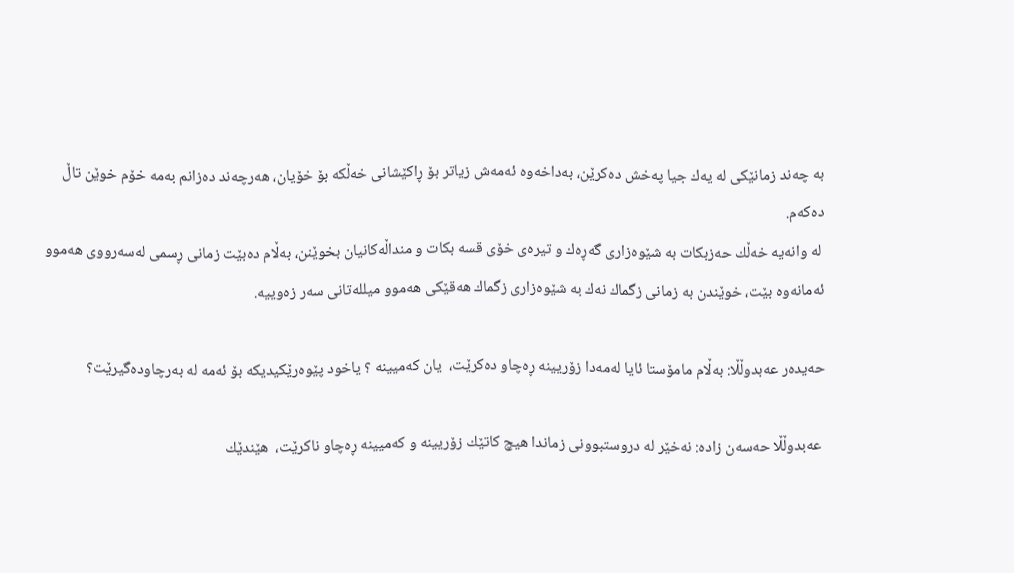به‌ چه‌ند زمانێكی له‌ یه‌ك جیا په‌خش ده‌كرێن، به‌داخه‌وه‌ ئه‌مه‌ش زیاتر بۆ ڕاكێشانی خه‌ڵكه‌ بۆ خۆیان، هه‌رچه‌ند ده‌زانم به‌مه‌ خۆم خوێن تاڵ ده‌كه‌م.
 له‌ وانه‌یه‌ خه‌ڵك حه‌زبكات به‌ شێوه‌زاری گه‌ڕه‌ك و تیره‌ی خۆی قسه‌ بكات و منداڵه‌كانیان بخوێنن، به‌ڵام ده‌بێت زمانی ڕسمی له‌سه‌رووی هه‌موو ئه‌مانه‌وه‌ بێت، خوێندن به‌ زمانی زگماك نه‌ك به‌ شێوه‌زاری زگماك هه‌قێكی هه‌موو میلله‌تانی سه‌ر زه‌وییه‌.

حه‌یده‌ر عه‌بدوڵڵا: به‌ڵام مامۆستا ئایا له‌مه‌دا زۆریینه‌ ڕه‌چاو ده‌كرێت،  یان كه‌میینه‌ ؟ یاخود پێوه‌رێكیدیكه‌ بۆ ئه‌مه‌ له‌ به‌رچاوده‌گیرێت؟

 عه‌بدوڵڵا حه‌سه‌ن زاده‌: نه‌خێر له‌ دروستبوونی زماندا هیچ كاتێك زۆریینه‌ و كه‌میینه‌ ڕه‌چاو ناكرێت،  هێندێك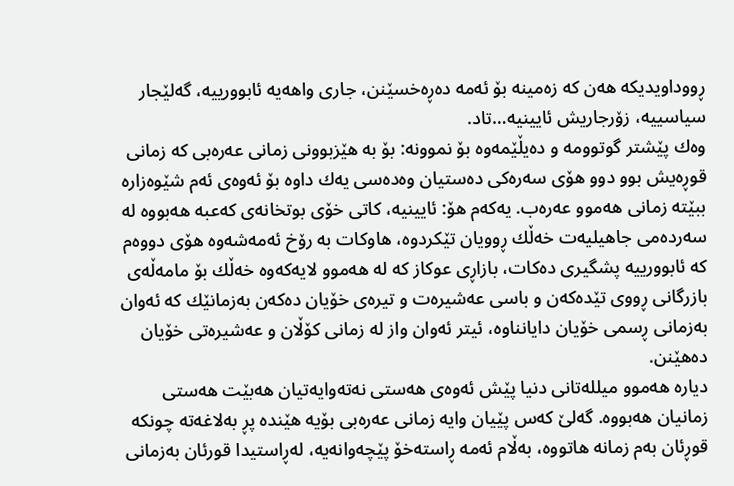ڕووداویدیكه‌ هه‌ن كه‌ زه‌مینه‌ بۆ ئه‌مه‌ ده‌ڕه‌خسێنن، جاری واهه‌یه‌ ئابوورییه‌، گه‌لێجار سیاسییه‌، زۆرجاریش ئایینیه‌…تاد.
وه‌ك پێشتر گوتوومه‌ و ده‌یڵێمه‌وه‌ بۆ نموونه‌: بۆ به‌ هێزبوونی زمانی عه‌ره‌بی كه‌ زمانی قوڕه‌یش بوو دوو هۆی سه‌ره‌كی ده‌ستیان وه‌ده‌سی یه‌ك داوه‌ بۆ ئه‌وه‌ی ئه‌م شێوه‌زاره‌ ببێته‌ زمانی هه‌موو عه‌ره‌ب. یه‌كه‌م هۆ: ئایینیه‌، كاتی خۆی بوتخانه‌ی كه‌عبه‌ هه‌بووه‌ له‌ سه‌رده‌می جاهیلیه‌ت خه‌ڵك ڕوویان تێكردوه‌، هاوكات به‌ رۆخ ئه‌مه‌شه‌وه‌ هۆی دووه‌م كه‌ ئابوورییه‌ پشگیری ده‌كات، بازاڕی عوكاز كه‌ له‌ هه‌موو لایه‌كه‌وه‌ خه‌ڵك بۆ مامه‌ڵه‌ی بازرگانی ڕووی تێده‌كه‌ن و باسی عه‌شیره‌ت و تیره‌ی خۆیان ده‌كه‌ن به‌زمانێك كه‌ ئه‌وان به‌زمانی ڕسمی خۆیان دایانناوه‌، ئیتر ئه‌وان واز له‌ زمانی كۆڵان و عه‌شیره‌تی خۆیان ده‌هێنن.
دیاره‌ هه‌موو میلله‌تانی دنیا پێش ئه‌وه‌ی هه‌ستی نه‌ته‌وایه‌تیان هه‌بێت هه‌ستی زمانیان هه‌بووه‌. گه‌لێ‌ كه‌س پێیان وایه‌ زمانی عه‌ره‌بی بۆیه‌ هێنده‌ پڕ به‌لاغه‌ته‌ چونكه‌ قوڕئان به‌م زمانه‌ هاتووه‌، به‌ڵام ئه‌مه‌ ڕاسته‌خۆ پێچه‌وانه‌یه‌، له‌ڕاستیدا قورئان به‌زمانی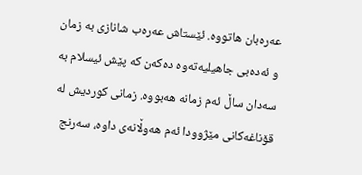عه‌ره‌بان هاتووه‌. ئێستاش عه‌ره‌ب شانازی به‌ زمان و ئه‌ده‌بی جاهیلیه‌ته‌وه‌ ده‌كه‌ن كه‌ پێش ئیسلام به‌ سه‌دان ساڵ ئه‌م زمانه‌ هه‌بووه‌. زمانی كوردیش له‌ قۆناغه‌كانی مێژوودا ئه‌م هه‌وڵانه‌ی داوه‌، سه‌رنج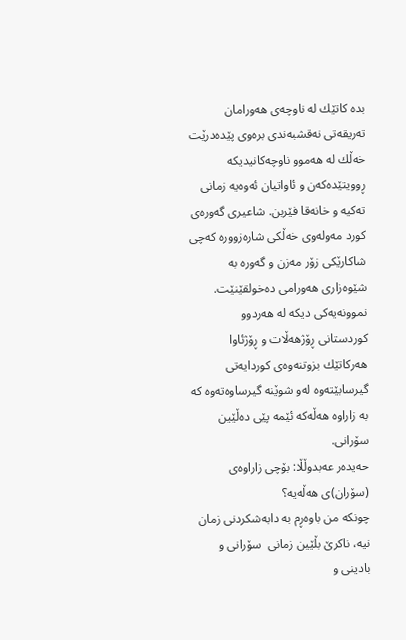بده‌ كاتێك له‌ ناوچه‌ی هه‌ورامان ته‌ریقه‌تی نه‌قشبه‌ندی بره‌وی پێده‌درێت خه‌ڵك له‌ هه‌موو ناوچه‌كانیدیكه‌ ڕوویتێده‌كه‌ن و ئاواتیان ئه‌وه‌یه‌ زمانی ته‌كیه‌ و خانه‌قا فێربن. شاعیری گه‌وره‌ی كورد مه‌وله‌وی خه‌ڵكی شاره‌زووره‌ كه‌چی شاكارێكی زۆر مه‌زن و گه‌وره‌ به‌ شێوه‌زاری هه‌ورامی ده‌خولقێنێت. نموونه‌یه‌كی دیكه‌ له‌ هه‌ردوو كوردستانی ڕۆژهه‌ڵات و ڕۆژئاوا هه‌ركاتێك بزوتنه‌وه‌ی كوردایه‌تی گیرسابێته‌وه‌ له‌و شوێنه‌ گیرساوه‌ته‌وه‌ كه‌ به‌ زاراوه‌ هه‌ڵه‌كه‌ ئێمه‌ پێی ده‌ڵێین سۆرانی.
حه‌یده‌ر عه‌بدوڵڵا: بۆچی زاراوه‌ی (سۆران)ی هه‌ڵه‌یه‌؟
چونكه‌ من باوه‌ڕم به‌ دابه‌شكردنی زمان نیه‌، ناكرێ‌ بڵێین زمانی  سۆرانی و بادینی و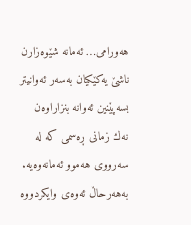هه‌ورامی… ئه‌مانه‌ شێوه‌زارن ناشێ‌ یه‌كێكیان به‌سه‌ر ئه‌وانیتر بسه‌پێنین ئه‌وانه‌ بنزاراوه‌ن نه‌ك زمانی ڕه‌سمی كه‌ له‌ سه‌رووی هه‌موو ئه‌مانه‌وه‌یه‌.
به‌هه‌رحاڵ ئه‌وه‌ی وایكردووه‌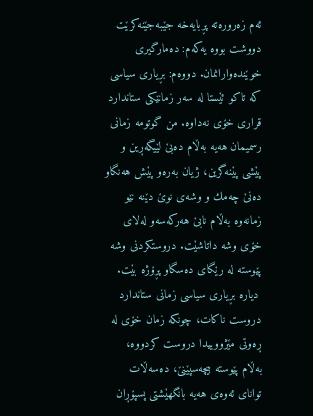ئه‌م زه‌روره‌ته‌ پڕبایه‌خه‌ جێبه‌جێنه‌كرێت دووشت بووه‌ یه‌كه‌م: ده‌مارگیری خوێنده‌وارانمان. دووه‌م: بڕیاری سیاسی كه‌ تاكو ئێستا له‌ سه‌ر زمانێكی ستاندارد قراری خۆی نه‌داوه‌. من گوتومه‌ زمانی رسمیمان هه‌یه‌ به‌ڵام ده‌بێ‌ لێیگه‌ڕین و پێشی پێنه‌گرین، ژیان به‌ره‌و پێش هه‌نگاو ده‌نێ‌ چه‌مك و وشه‌ی نوێ‌ دێنه‌ نێو زمانه‌وه‌ به‌ڵام نابێ‌ هه‌ركه‌سه‌و له‌لای خۆی وشه‌ داتاشێت. دروستكردنی وشه‌ پێوسته‌ له‌ رێگای ده‌سگاو پڕۆژه‌ بێت.
 دیاره‌ بڕیاری سیاسی زمانی ستاندارد دروست ناكات، چونكه‌ زمان خۆی له‌ ڕه‌وتی مێژووییدا دروست كردووه‌، به‌ڵام پێوسته‌ بیچه‌سپێنێ‌، ده‌سه‌ڵات توانای ئه‌وه‌ی هه‌یه‌ بانگهێشتی پسپۆڕان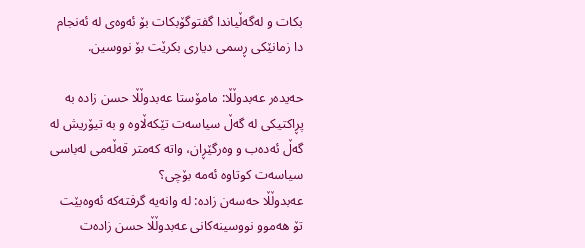بكات و له‌گه‌ڵیاندا گفتوگۆبكات بۆ ئه‌وه‌ی له‌ ئه‌نجام دا زمانێكی ڕسمی دیاری بكرێت بۆ نووسین.

حه‌یده‌ر عه‌بدوڵڵا: مامۆستا عه‌بدوڵڵا حسن زاده‌ به‌ پڕاكتیكی له‌ گه‌ڵ سیاسه‌ت تێكه‌ڵاوه‌ و به‌ تیۆریش له‌ گه‌ڵ ئه‌ده‌ب و وه‌رگێڕان، واته‌ كه‌متر قه‌ڵه‌می له‌باسی سیاسه‌ت كوتاوه‌ ئه‌مه‌ بۆچی؟
عه‌بدوڵڵا حه‌سه‌ن زاده‌: له‌ وانه‌یه‌ گرفته‌كه‌ ئه‌وه‌بێت تۆ هه‌موو نووسینه‌كانی عه‌بدوڵڵا حسن زاده‌ت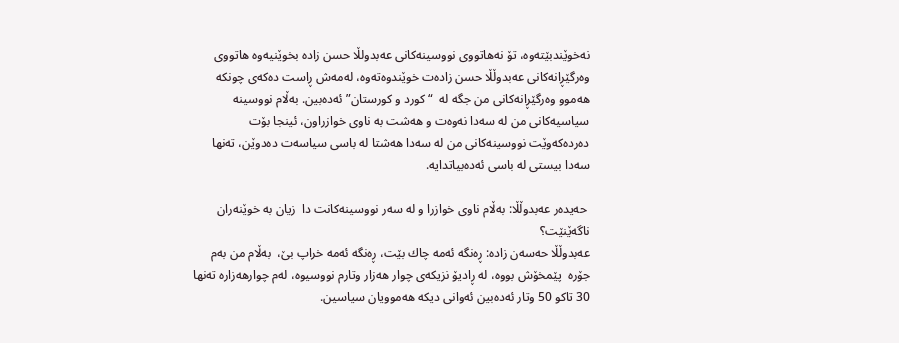نه‌خوێندبێته‌وه‌، تۆ نه‌هاتووی نووسینه‌كانی عه‌بدولڵا حسن زاده‌ بخوێنیه‌وه‌ هاتووی وه‌رگێڕانه‌كانی عه‌بدوڵڵا حسن زاده‌ت خوێندوه‌ته‌وه‌، له‌مه‌ش ڕاست ده‌كه‌ی چونكه‌ هه‌موو وه‌رگێڕانه‌كانی من جگه‌ له‌  “كورد و كورستان” ئه‌ده‌بین. به‌ڵام نووسینه‌ سیاسیه‌كانی من له‌ سه‌دا نه‌وه‌ت و هه‌شت به‌ ناوی خوازراون، ئینجا بۆت ده‌رده‌كه‌وێت نووسینه‌كانی من له‌ سه‌دا هه‌شتا له‌ باسی سیاسه‌ت ده‌دوێن، ته‌نها سه‌دا بیستی له‌ باسی ئه‌ده‌بیاتدایه‌.

 حه‌یده‌ر عه‌بدوڵڵا: به‌ڵام ناوی خوازرا و له‌ سه‌ر نووسینه‌كانت دا  زیان به‌ خوێنه‌ران ناگه‌ێنێت؟
عه‌بدوڵڵا حه‌سه‌ن زاده‌: ڕه‌نگه‌ ئه‌مه‌ چاك بێت، ڕه‌نگه‌ ئه‌مه‌ خراپ بێ،  به‌ڵام من به‌م جۆره‌  پێمخۆش بووه‌، له‌ ڕادیۆ نزیكه‌ی چوار هه‌زار وتارم نووسیوه‌، له‌م چوارهه‌زاره‌ ته‌نها 30 تاكو 50 وتار ئه‌ده‌بین ئه‌وانی دیكه‌ هه‌موویان سیاسین.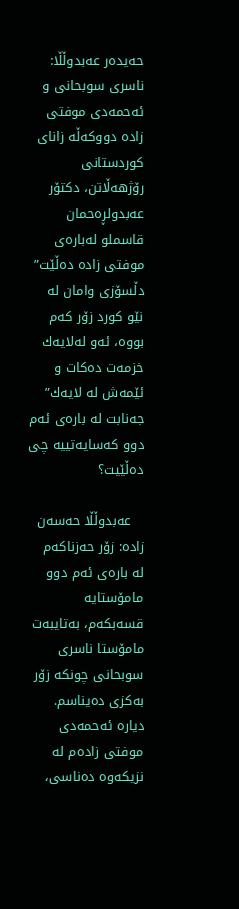حه‌یده‌ر عه‌بدوڵڵا: ناسری سوبحانی و ئه‌حمه‌دی موفتی زاده‌ دووكه‌ڵه‌ زانای كوردستانی رۆژهه‌ڵاتن، دكتۆر عه‌بدولڕه‌حمان قاسملو له‌باره‌ی موفتی زاده‌ ده‌ڵێت” دڵسۆزی وامان له‌ نێو كورد زۆر كه‌م بووه‌، ئه‌و له‌لایه‌ك خزمه‌ت ده‌كات و ئێمه‌ش له‌ لایه‌ك” جه‌نابت له‌ باره‌ی ئه‌م دوو كه‌سایه‌تییه‌ چی ده‌ڵێیت؟

   عه‌بدوڵڵا حه‌سه‌ن زاده‌: زۆر حه‌زناكه‌م له‌ باره‌ی ئه‌م دوو مامۆستایه‌ قسه‌بكه‌م، به‌تایبه‌ت مامۆستا ناسری سوبحانی چونكه‌ زۆر به‌كزی ده‌یناسم. دیاره‌ ئه‌حمه‌دی موفتی زاده‌م له‌ نزیكه‌وه‌ ده‌ناسی،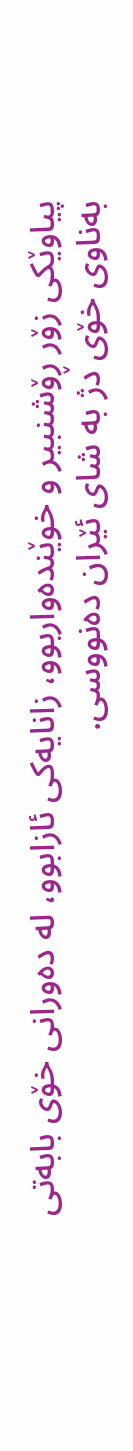پیاوێكی زۆر ڕۆشنبیر و خوێنده‌واربوو، زانایه‌كی ئازابوو، له‌ ده‌ورانی خۆی بابه‌تی به‌ناوی خۆی دژ به‌ شای ئێران ده‌نووسی.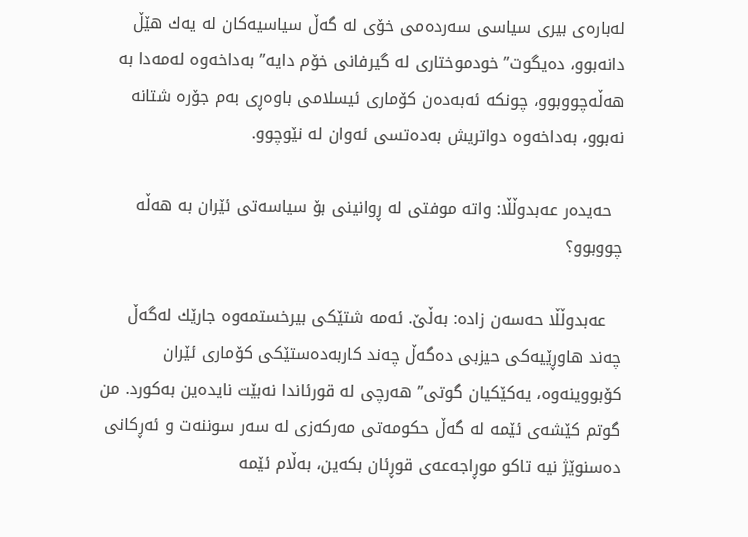له‌باره‌ی بیری سیاسی سه‌رده‌می خۆی له‌ گه‌ڵ سیاسیه‌كان له‌ یه‌ك هێڵ دانه‌بوو، ده‌یگوت” خودموختاری له‌ گیرفانی خۆم دایه‌” به‌داخه‌وه‌ له‌مه‌دا به‌ هه‌ڵه‌چووبوو، چونكه‌ ئه‌به‌ده‌ن كۆماری ئیسلامی باوه‌ڕی به‌م جۆره‌ شتانه‌ نه‌بوو، به‌داخه‌وه‌ دواتریش به‌ده‌تسی ئه‌وان له‌ نێوچوو.

  حه‌یده‌ر عه‌بدوڵڵا: واته‌ موفتی له‌ ڕوانینی بۆ سیاسه‌تی ئێران به‌ هه‌ڵه‌ چووبوو؟

   عه‌بدوڵڵا حه‌سه‌ن زاده‌: به‌ڵێ‌. ئه‌مه‌ شتێكی بیرخستمه‌وه‌ جارێك له‌گه‌ڵ چه‌ند هاوڕێیه‌كی حیزبی ده‌گه‌ڵ چه‌ند كاربه‌ده‌ستێكی كۆماری ئێران كۆبووینه‌وه‌، یه‌كێكیان گوتی” هه‌رچی له‌ قورئاندا نه‌بێت نایده‌ین به‌كورد. من گوتم كێشه‌ی ئێمه‌ له‌ گه‌ڵ حكومه‌تی مه‌ركه‌زی له‌ سه‌ر سوننه‌ت و ئه‌ڕكانی ده‌سنوێژ نیه‌ تاكو موڕاجه‌عه‌ی قوڕئان بكه‌ین، به‌ڵام ئێمه‌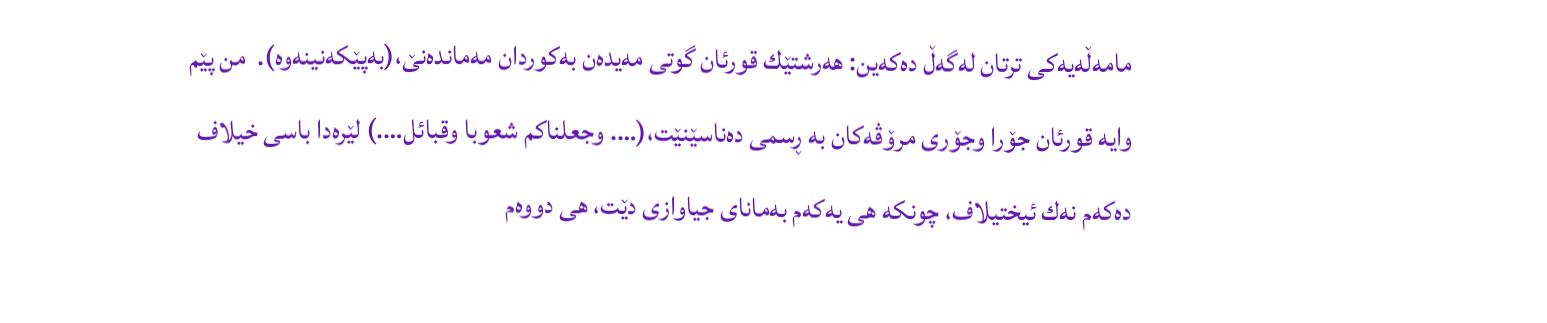مامه‌ڵه‌یه‌كی ترتان له‌گه‌ڵ ده‌كه‌ین: هه‌رشتێك قورئان گوتی مه‌یده‌ن به‌كوردان مه‌مانده‌نێ‌،(به‌پێكه‌نینه‌وه‌).  من پێم وایه‌ قورئان جۆرا وجۆری مرۆڤه‌كان به‌ ڕسمی ده‌ناسێنێت،(…. وجعلناكم شعوبا وقبائل….) لێره‌دا باسی خیلاف ده‌كه‌م نه‌ك ئیختیلاف، چونكه‌ هی یه‌كه‌م به‌مانای جیاوازی دێت، هی دووه‌م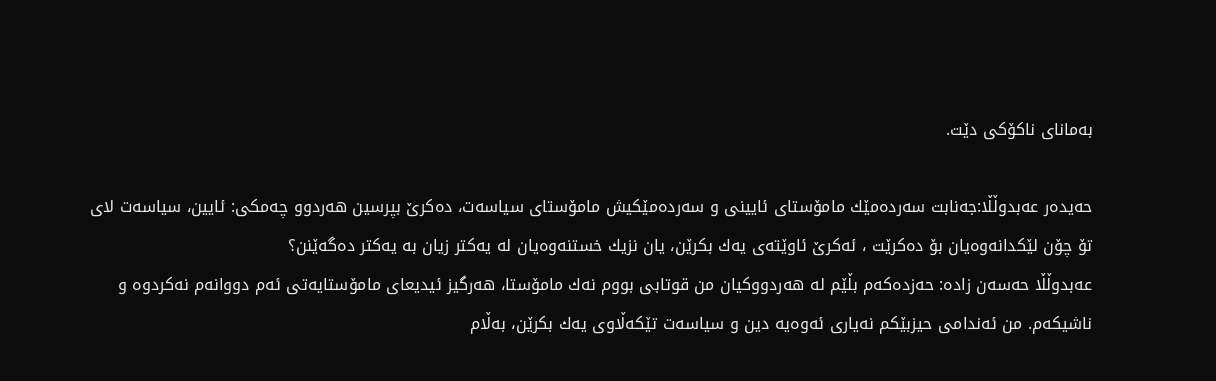به‌مانای ناكۆكی دێت.

حه‌یده‌ر عه‌بدوڵڵا:جه‌نابت سه‌رده‌مێك مامۆستای ئایینی و سه‌رده‌مێكیش مامۆستای سیاسه‌ت، ده‌كرێ‌ بپرسین هه‌ردوو چه‌مكی: ئایین، سیاسه‌ت لای تۆ چۆن لێكدانه‌وه‌یان بۆ ده‌كرێت ، ئه‌كرێ‌ ئاوێته‌ی یه‌ك بكرێن، یان نزیك خستنه‌وه‌یان له‌ یه‌كتر زیان به‌ یه‌كتر ده‌گه‌ێنن؟
عه‌بدوڵڵا حه‌سه‌ن زاده‌: حه‌زده‌كه‌م بڵێم له‌ هه‌ردووكیان من قوتابی بووم نه‌ك مامۆستا، هه‌رگیز ئیدیعای مامۆستایه‌تی ئه‌م دووانه‌م نه‌كردوه‌ و ناشیكه‌م. من ئه‌ندامی حیزبێكم نه‌یاری ئه‌وه‌یه‌ دین و سیاسه‌ت تێكه‌ڵاوی یه‌ك بكرێن، به‌ڵام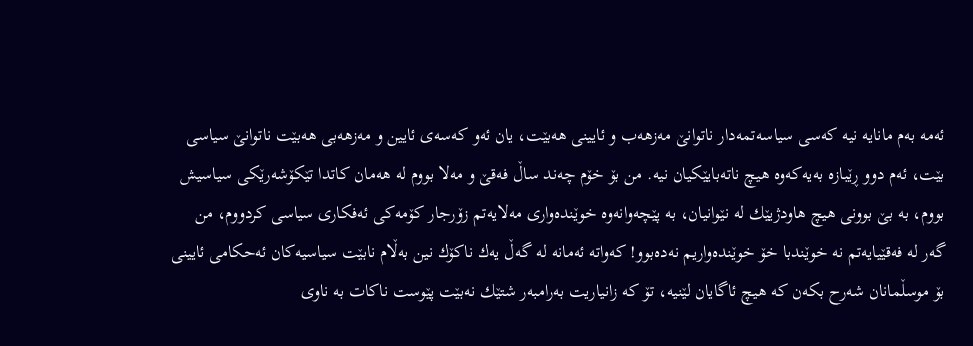ئه‌مه‌ به‌م مانایه‌ نیه‌ كه‌سی سیاسه‌تمه‌دار ناتوانێ‌ مه‌زهه‌ب و ئایینی هه‌بێت، یان ئه‌و كه‌سه‌ی ئایین و مه‌زهه‌بی هه‌بێت ناتوانێ‌ سیاسی بێت، ئه‌م دوو ڕێبازه‌ به‌یه‌كه‌وه‌ هیچ ناته‌بایێكیان نیه‌. من بۆ خۆم چه‌ند ساڵ فه‌قێ و مه‌لا بووم له‌ هه‌مان كاتدا تێكۆشه‌رێكی سیاسیش بووم، به‌ بێ‌ بوونی هیچ هاودژیێك له‌ نێوانیان، به‌ پێچه‌وانه‌وه‌ خوێنده‌واری مه‌لایه‌تم زۆرجار كۆمه‌كی ئه‌فكاری سیاسی كردووم، من گه‌ر له‌ فه‌قێیایه‌تم نه‌ خوێندبا خۆ خوێنده‌واریم نه‌ده‌بوو! كه‌واته‌ ئه‌مانه‌ له‌ گه‌ڵ یه‌ك ناكۆك نین به‌ڵام نابێت سیاسیه‌كان ئه‌حكامی ئایینی بۆ موسڵمانان شه‌رح بكه‌ن كه‌ هیچ ئاگایان لێنیه‌، تۆ كه‌ زانیاریت به‌رامبه‌ر شتێك نه‌بێت پێوست ناكات به‌ ناوی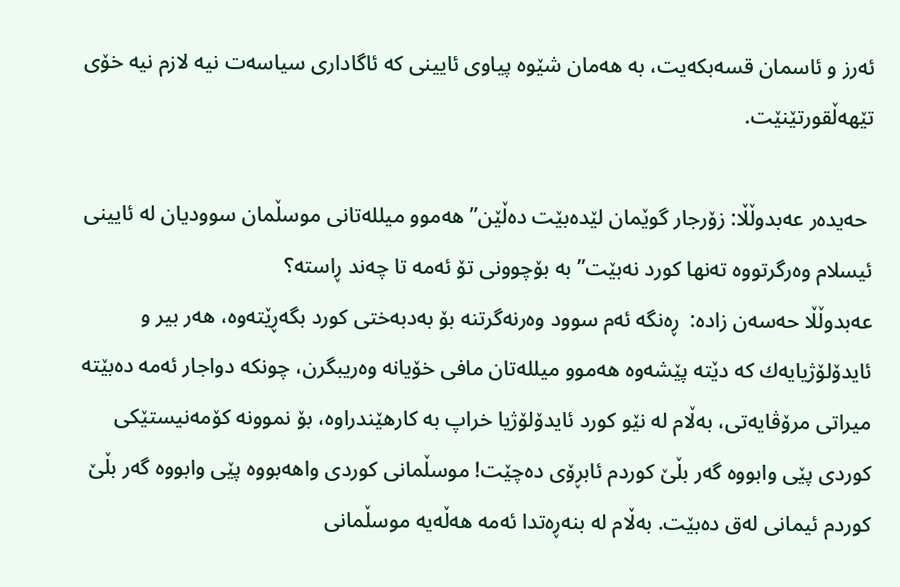ئه‌رز و ئاسمان قسه‌بكه‌یت، به‌ هه‌مان شێوه‌ پیاوی ئایینی كه‌ ئاگاداری سیاسه‌ت نیه‌ لازم نیه‌ خۆی تێهه‌ڵقورتێنێت.

 حه‌یده‌ر عه‌بدوڵڵا: زۆرجار گوێمان لێده‌بێت ده‌ڵێن” هه‌موو میلله‌تانی موسڵمان سوودیان له‌ ئایینی ئیسلام وه‌رگرتووه‌ ته‌نها كورد نه‌بێت” به‌ بۆچوونی تۆ ئه‌مه‌ تا چه‌ند ڕاسته‌؟
عه‌بدوڵڵا حه‌سه‌ن زاده‌:  ڕه‌نگه‌ ئه‌م سوود وه‌رنه‌گرتنه‌ بۆ به‌دبه‌ختی كورد بگه‌ڕێته‌وه‌، هه‌ر بیر و ئایدۆلۆژیایه‌ك كه‌ دێته‌ پێشه‌وه‌ هه‌موو میلله‌تان مافی خۆیانه‌ وه‌ریبگرن، چونكه‌ دواجار ئه‌مه‌ ده‌بێته‌ میراتی مرۆڤایه‌تی، به‌ڵام له‌ نێو كورد ئایدۆلۆژیا خراپ به‌ كارهێندراوه‌، بۆ نموونه‌ كۆمه‌نیستێكی كوردی پێی وابووه‌ گه‌ر بڵێ‌ كوردم ئابڕۆی ده‌چێت! موسڵمانی كوردی واهه‌بووه‌ پێی وابووه‌ گه‌ر بڵێ‌ كوردم ئیمانی له‌ق ده‌بێت. به‌ڵام له‌ بنه‌ڕه‌تدا ئه‌مه‌ هه‌ڵه‌یه‌ موسڵمانی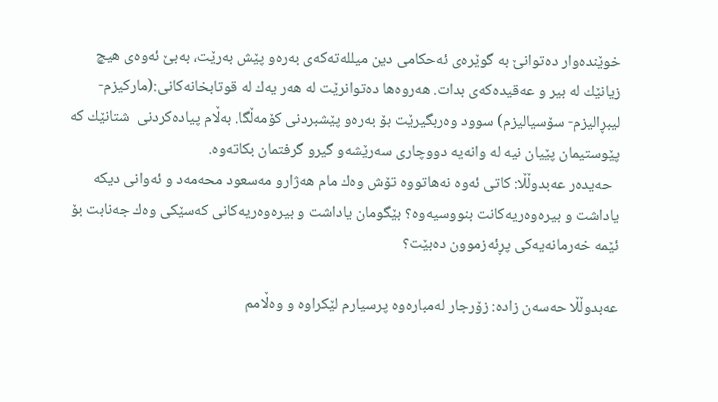خوێنده‌وار ده‌توانێ‌ به‌ گوێره‌ی ئه‌حكامی دین میلله‌ته‌كه‌ی به‌ره‌و پێش به‌رێت، به‌بێ‌ ئه‌وه‌ی هیچ زیانێك له‌ بیر و عه‌قیده‌كه‌ی بدات. هه‌روه‌ها ده‌توانرێت له‌ هه‌ر یه‌ك له‌ قوتابخانه‌كانی:(ماركیزم- لیبڕالیزم- سۆسیالیزم) سوود وه‌ربگیرێت بۆ به‌ره‌و پێشبردنی كۆمه‌ڵگا. به‌ڵام پیاده‌كردنی  شتانێك كه‌ پێوستیمان پێیان نیه‌ له‌ وانه‌یه‌ دووچاری سه‌رێشه‌و گیرو گرفتمان بكاته‌وه‌.
  حه‌یده‌ر عه‌بدوڵڵا: كاتی ئه‌وه‌ نه‌هاتووه‌ تۆش وه‌ك مام هه‌ژارو مه‌سعود محه‌مه‌د و ئه‌وانی دیكه‌ یاداشت و بیره‌وه‌ریه‌كانت بنووسیه‌وه‌؟ بێگومان یاداشت و بیره‌وه‌ریه‌كانی كه‌سێكی وه‌ك جه‌نابت بۆ ئێمه‌ خه‌رمانه‌یه‌كی پڕئه‌زموون ده‌بێت؟

عه‌بدوڵڵا حه‌سه‌ن زاده‌: زۆرجار له‌مباره‌وه‌ پرسیارم لێكراوه‌ و وه‌ڵامم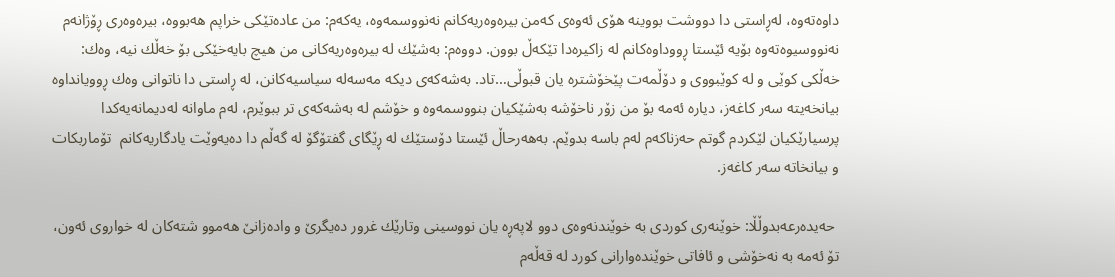داوه‌ته‌وه‌، له‌ڕاستی دا دووشت بووینه‌ هۆی ئه‌وه‌ی كه‌من بیره‌وه‌ریه‌كانم نه‌نووسمه‌وه‌، یه‌كه‌م: من عاده‌تێكی خراپم هه‌بووه‌، بیره‌وه‌ری ڕۆژانه‌م نه‌نووسیوه‌ته‌وه‌ بۆیه‌ ئێستا ڕووداوه‌كانم له‌ زاكیره‌دا تێكه‌ڵ بوون. دووه‌م: به‌شێك له‌ بیره‌وه‌ریه‌كانی من هیچ بایه‌خێكی بۆ خه‌ڵك نیه‌، وه‌ك: خه‌ڵكی كوێی و له‌ كوێبووی و دۆڵمه‌ت پێخۆشتره‌ یان قبوڵی…تاد. به‌شه‌كه‌ی دیكه‌ مه‌سه‌له‌ سیاسیه‌كانن، له‌ ڕاستی دا ناتوانی وه‌ك ڕوویانداوه‌ بیانخه‌یته‌ سه‌ر كاغه‌ز، دیاره‌ ئه‌مه‌ بۆ من زۆر ناخۆشه‌ به‌شێكیان بنووسمه‌وه‌ و خۆشم له‌ به‌شه‌كه‌ی تر ببوێرم، له‌م ماوانه‌ له‌دیمانه‌یه‌كدا پرسیارێكیان لێكردم گوتم حه‌زناكه‌م له‌م باسه‌ بدوێم. به‌هه‌رحاڵ ئێستا دۆستێك له‌ ڕێگای گفتۆگۆ له‌ گه‌ڵم دا ده‌یه‌وێت یادگاریه‌كانم  تۆماربكات و بیانخاته‌ سه‌ر كاغه‌ز.

 حه‌یده‌رعه‌بدوڵڵا: خوێنه‌ری كوردی به‌ خوێندنه‌وه‌ی دوو لاپه‌ڕه‌ یان نووسینی وتارێك غرور ده‌یگرێ و واده‌زانێ‌ هه‌موو شته‌كان له‌ خواروی ئه‌ون، تۆ ئه‌مه‌ به‌ نه‌خۆشی و ئافاتی خوێنده‌وارانی كورد له‌ قه‌ڵه‌م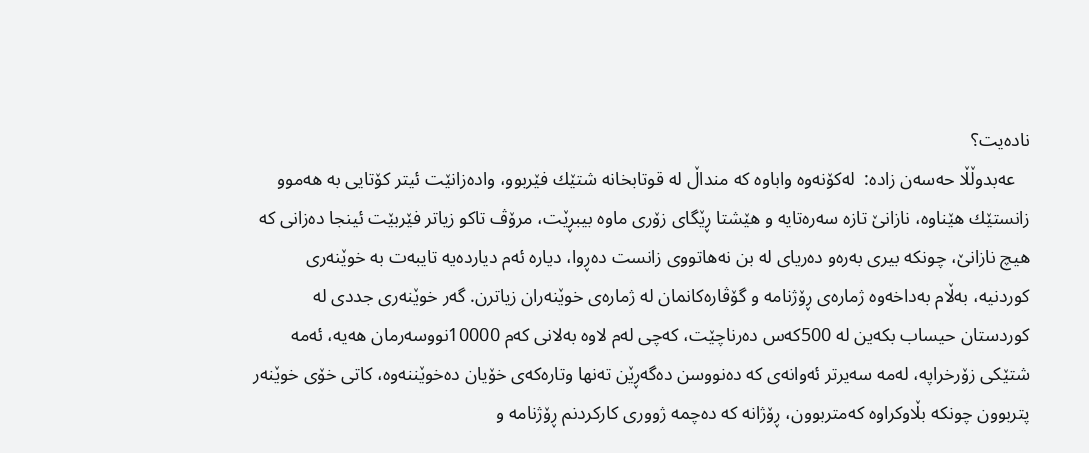ناده‌یت؟
   عه‌بدوڵڵا حه‌سه‌ن زاده‌:  له‌كۆنه‌وه‌ واباوه‌ كه‌ منداڵ له‌ قوتابخانه‌ شتێك فێربوو، واده‌زانێت ئیتر كۆتایی به‌ هه‌موو زانستێك هێناوه‌، نازانێ‌ تازه‌ سه‌ره‌تایه‌ و هێشتا ڕێگای زۆری ماوه‌ بیبڕێت، مرۆڤ تاكو زیاتر فێربێت ئینجا ده‌زانی كه‌ هیچ نازانێ‌، چونكه‌ بیری به‌ره‌و ده‌ریای له‌ بن نه‌هاتووی زانست ده‌ڕوا، دیاره‌ ئه‌م دیارده‌یه‌ تایبه‌ت به‌ خوێنه‌ری كوردنیه‌، به‌ڵام به‌داخه‌وه‌ ژماره‌ی ڕۆژنامه‌ و گۆڤاره‌كانمان له‌ ژماره‌ی خوێنه‌ران زیاترن. گه‌ر خوێنه‌ری جددی له‌ كوردستان حیساب بكه‌ین له‌ 500كه‌س ده‌رناچێت، كه‌چی له‌م لاوه‌ به‌لانی كه‌م 10000نووسه‌رمان هه‌یه‌، ئه‌مه‌ شتێكی زۆرخراپه‌، له‌مه‌ سه‌یرتر ئه‌وانه‌ی كه‌ ده‌نووسن ده‌گه‌ڕێن ته‌نها وتاره‌كه‌ی خۆیان ده‌خوێننه‌وه‌، كاتی خۆی خوێنه‌ر پتربوون چونكه‌ بڵاوكراوه‌ كه‌متربوون، ڕۆژانه‌ كه‌ ده‌چمه‌ ژووری كاركردنم ڕۆژنامه‌ و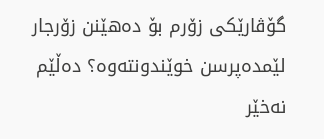گۆڤارێكی زۆرم بۆ ده‌هێنن زۆرجار لێمده‌پرسن خوێندونته‌وه‌؟ ده‌ڵێم نه‌خێر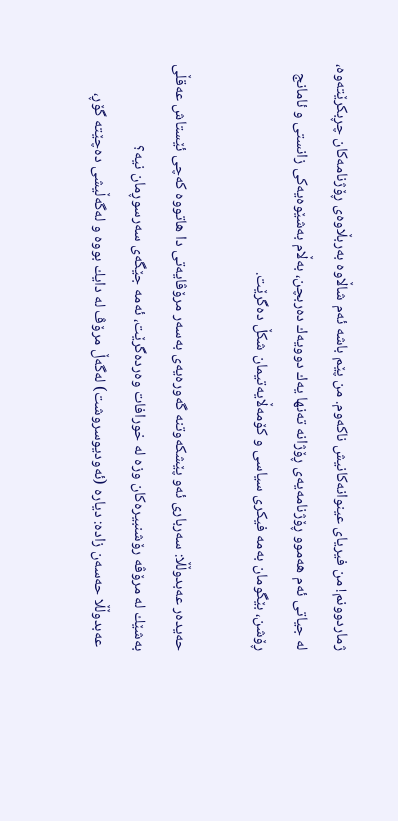ژماردوونم! من فیریای عینوانه‌كانیش ناكه‌وم. من پێم باشه‌ ئه‌م شاڵاوه‌ به‌ربڵاوه‌ی ڕۆژنامه‌كان چڕبكرێته‌وه‌، له‌ جیاتی ئه‌م هه‌موو ڕۆژنامه‌یه‌ی ڕۆژانه‌ ته‌نها یه‌ك دوویه‌ك ده‌ربچن، به‌ڵام به‌شێوه‌یه‌كی زانستی و ئامانج ڕۆشن، بێگومان به‌مه‌ فیكری سیاسی و كۆمه‌ڵایه‌تیمان شكڵ ده‌گرێت.

حه‌یده‌ر عه‌بدوڵڵا: سه‌رباری ئه‌و پێشكه‌وتنه‌ گه‌وره‌یه‌ی به‌سه‌ر مرۆڤایه‌تی دا هاتووه‌ كه‌چی ئێستاش عه‌قڵی به‌شێك له‌ مرۆڤه‌ رۆشنبیره‌كان وزه‌ له‌ خورافات وه‌رده‌گرێت، ئه‌مه‌ جێگه‌ی سه‌رسوڕمان نیه‌؟
 عه‌بدوڵڵا حه‌سه‌ن زاده‌: دیاره‌ (ئه‌ودیوسروشت) له‌گه‌ڵ مرۆڤ له‌ دایك بووه‌ و له‌گه‌ڵیشی ده‌چێته‌ گۆڕ،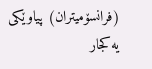(فرانسۆمیتران) پیاوێكی یه‌كجار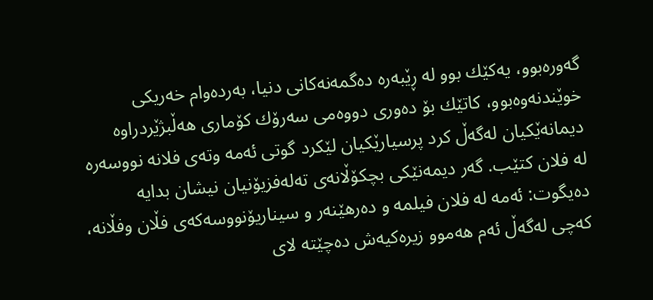گه‌وره‌بوو، یه‌كێك بوو له‌ ڕێبه‌ره‌ ده‌گمه‌نه‌كانی دنیا، به‌رده‌وام خه‌ریكی خوێندنه‌وه‌بوو، كاتێك بۆ ده‌وری دووه‌می سه‌رۆك كۆماری هه‌ڵبژێردراوه‌ دیمانه‌ێكیان له‌گه‌ڵ كرد پرسیارێكیان لێكرد گوتی ئه‌مه‌ وته‌ی فلانه‌ نووسه‌ره‌ له‌ فلان كتێب. گه‌ر دیمه‌نێكی بچكۆڵانه‌ی ته‌له‌فزیۆنیان نیشان بدایه‌ ده‌یگوت: ئه‌مه‌ له‌ فلان فیلمه‌ و ده‌رهێنه‌ر و سیناریۆنووسه‌كه‌ی فڵان وفڵانه‌، كه‌چی له‌گه‌ڵ ئه‌م هه‌موو زیره‌كیه‌ش ده‌چێته‌ لای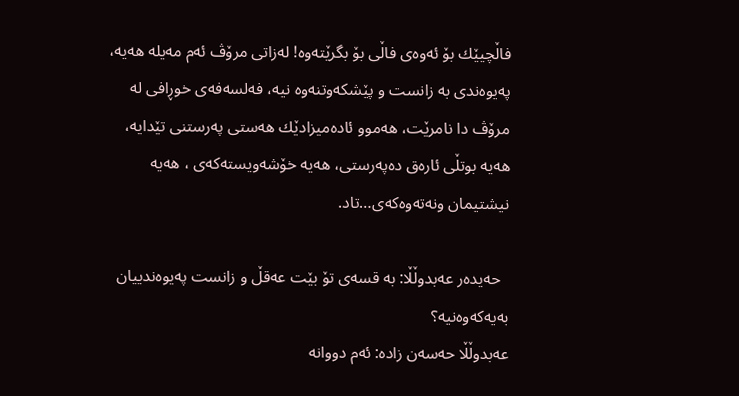فاڵچیێك بۆ ئه‌وه‌ی فاڵی بۆ بگرێته‌وه‌! له‌زاتی مرۆڤ ئه‌م مه‌یله‌ هه‌یه‌، په‌یوه‌ندی به‌ زانست و پێشكه‌وتنه‌وه‌ نیه‌، فه‌لسه‌فه‌ی خوڕافی له‌ مرۆڤ دا نامرێت، هه‌موو ئاده‌میزادێك هه‌ستی په‌رستنی تێدایه‌، هه‌یه‌ بوتڵی ئاره‌ق ده‌په‌رستی، هه‌یه‌ خۆشه‌ویسته‌كه‌ی ، هه‌یه‌ نیشتیمان ونه‌ته‌وه‌كه‌ی…تاد.

  حه‌یده‌ر عه‌بدوڵڵا: به‌ قسه‌ی تۆ بێت عه‌قڵ و زانست په‌یوه‌ندییان به‌یه‌كه‌وه‌نیه‌؟
عه‌بدوڵڵا حه‌سه‌ن زاده‌: ئه‌م دووانه‌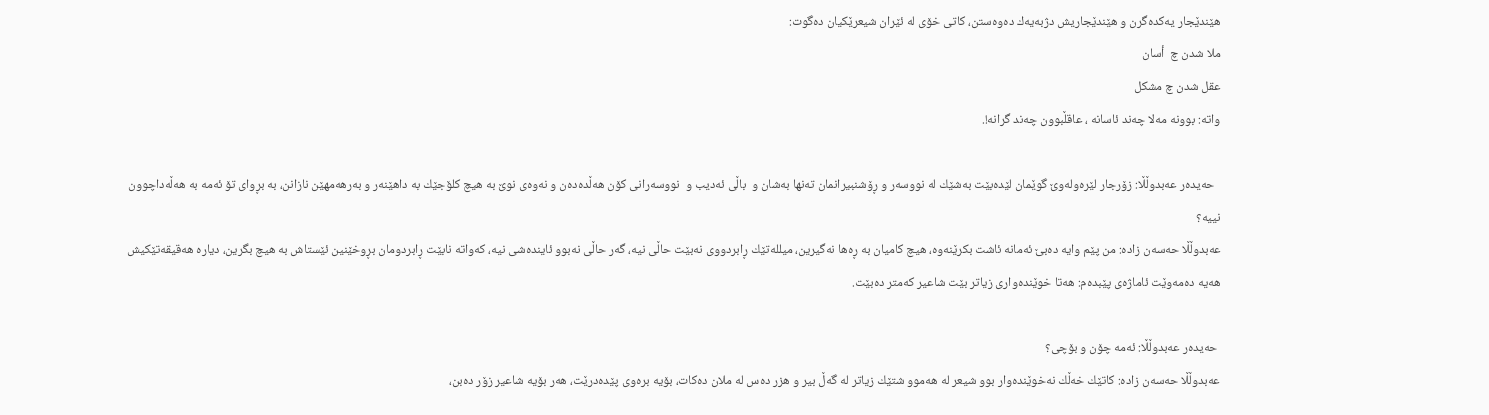هێندێجار یه‌كده‌گرن و هێندێجاریش دژبه‌یه‌ك ده‌وه‌ستن، كاتی خۆی له‌ ئێران شیعرێكیان ده‌گوت:
ملا شدن چ  أسان
عقل شدن چ مشكل
واته‌: بوونه‌ مه‌لا چه‌ند ئاسانه‌ ، عاقڵبوون چه‌ند گرانه‌!.

  حه‌یده‌ر عه‌بدوڵڵا: زۆرجار لێره‌وله‌وێ‌ گوێمان لێده‌بێت به‌شێك له‌ نووسه‌ر و ڕۆشنبیرانمان ته‌نها به‌شان و  باڵی ئه‌دیب و  نووسه‌رانی كۆن هه‌ڵده‌ده‌ن و نه‌وه‌ی نوێ به‌ هیچ كلۆجێك به‌ داهێنه‌ر و به‌رهه‌مهێن نازانن، به‌ بڕوای تۆ ئه‌مه‌ به‌ هه‌ڵه‌داچوون نییه‌؟
عه‌بدوڵڵا حه‌سه‌ن زاده‌: من پێم وایه‌ ده‌بێ‌ ئه‌مانه‌ ئاشت بكرێنه‌وه‌، هیچ كامیان به‌ ڕه‌ها نه‌گیرین، میلله‌تێك ڕابردووی نه‌بێت حاڵی نیه‌، گه‌ر حاڵی نه‌بوو ئاینده‌شی نیه‌، كه‌واته‌ نابێت ڕابردومان بڕوخێنین ئێستاش به‌ هیچ بگرین، دیاره‌ هه‌قیقه‌تێكیش هه‌یه‌ ده‌مه‌وێت ئاماژه‌ی پێبده‌م: هه‌تا خوێنده‌واری زیاتر بێت شاعیر كه‌متر ده‌بێت.

 حه‌یده‌ر عه‌بدوڵڵا: ئه‌مه‌ چۆن و بۆچی؟
عه‌بدوڵڵا حه‌سه‌ن زاده‌: كاتێك خه‌ڵك نه‌خوێنده‌وار بوو شیعر له‌ هه‌موو شتێك زیاتر له‌ گه‌ڵ بیر و هزر ده‌س له‌ ملان ده‌كات، بۆیه‌ بره‌وی پێده‌درێت، هه‌ر بۆیه‌ شاعیر زۆر ده‌بن،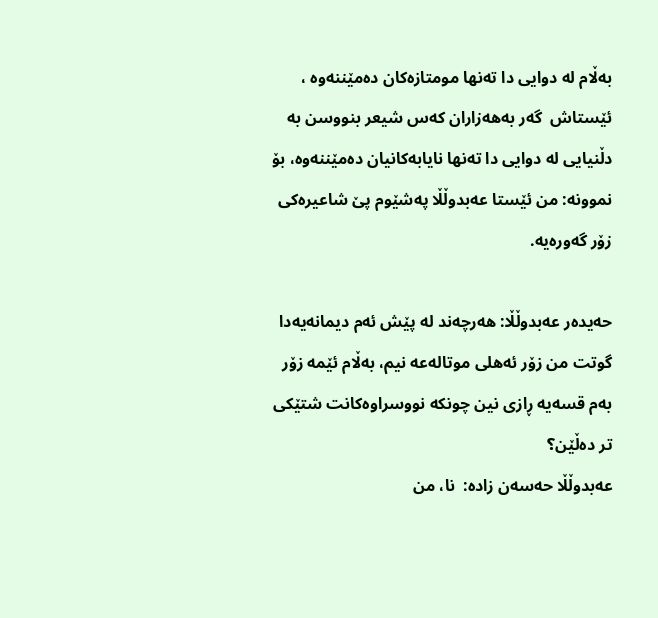به‌ڵام له‌ دوایی دا ته‌نها مومتازه‌كان ده‌مێننه‌وه‌ ، ئێستاش  گه‌ر به‌هه‌زاران كه‌س شیعر بنووسن به‌ دڵنیایی له‌ دوایی دا ته‌نها نایابه‌كانیان ده‌مێننه‌وه‌، بۆ نموونه‌: من ئێستا عه‌بدوڵڵا په‌شێوم پێ شاعیره‌كی زۆر گه‌وره‌یه‌.

حه‌یده‌ر عه‌بدوڵڵا: هه‌رچه‌ند له‌ پێش ئه‌م دیمانه‌یه‌دا گوتت من زۆر ئه‌هلی موتاله‌عه‌ نیم، به‌ڵام ئێمه‌ زۆر به‌م قسه‌یه‌ ڕازی نین چونكه‌ نووسراوه‌كانت شتێكی تر ده‌ڵێن؟
عه‌بدوڵڵا حه‌سه‌ن زاده‌:  نا، من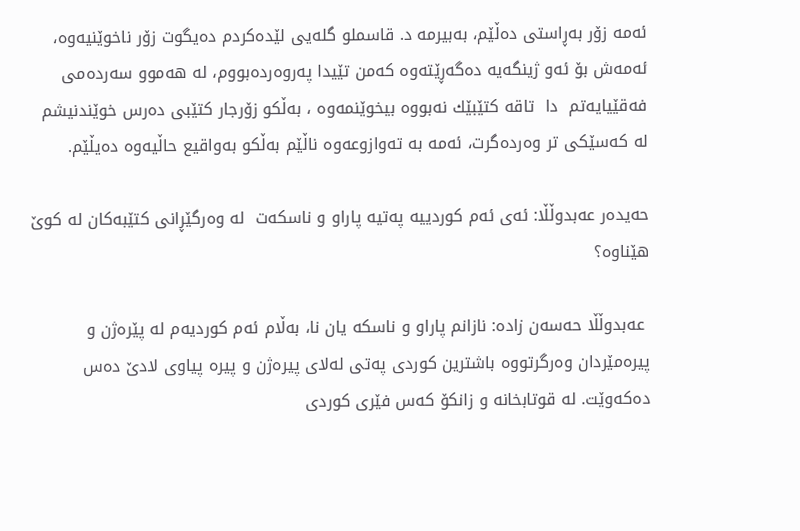ئه‌مه‌ زۆر به‌ڕاستی ده‌ڵێم، به‌بیرمه‌ د. قاسملو گله‌یی لێده‌كردم ده‌یگوت زۆر ناخوێنیه‌وه‌، ئه‌مه‌ش بۆ ئه‌و ژینگه‌یه‌ ده‌گه‌ڕێته‌وه‌ كه‌من تێیدا په‌روه‌رده‌بووم، له‌ هه‌موو سه‌رده‌می  فه‌قێیایه‌تم  دا  تاقه‌ كتێبێك نه‌بووه‌ بیخوێنمه‌وه‌ ، به‌ڵكو زۆرجار كتێبی ده‌رس خوێندنیشم له‌ كه‌سێكی تر وه‌رده‌گرت، ئه‌مه‌ به‌ ته‌وازوعه‌وه‌ ناڵێم به‌ڵكو به‌واقیع حاڵیه‌وه‌ ده‌یڵێم.

حه‌یده‌ر عه‌بدوڵڵا: ئه‌ی ئه‌م كوردییه‌ په‌تیه‌ پاراو و ناسكه‌ت  له‌ وه‌رگێڕانی كتێبه‌كان له‌ كوێ‌ هێناوه‌؟

 عه‌بدوڵڵا حه‌سه‌ن زاده‌: نازانم پاراو و ناسكه‌ یان نا، به‌ڵام ئه‌م كوردیه‌م له‌ پێره‌ژن و پیره‌مێردان وه‌رگرتووه‌ باشترین كوردی په‌تی له‌لای پیره‌ژن و پیره‌ پیاوی لادێ‌ ده‌س ده‌كه‌وێت. له‌ قوتابخانه‌ و زانكۆ كه‌س فێری كوردی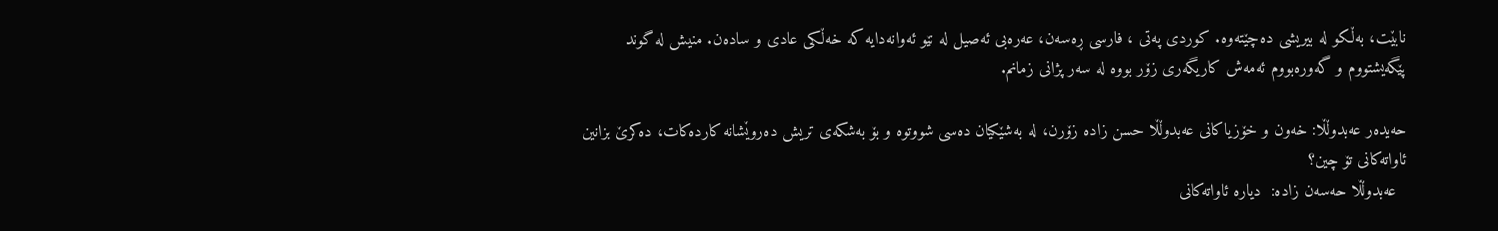نابێت، به‌ڵكو له‌ بیریشی ده‌چێته‌وه‌. كوردی په‌تی ، فارسی ڕه‌سه‌ن، عه‌ره‌بی ئه‌صیل له‌ نێو ئه‌وانه‌دایه‌ كه‌ خه‌ڵكی عادی و ساده‌ن. منیش له‌ گوند پێگه‌یشتووم و گه‌وره‌بووم ئه‌مه‌ش كاریگه‌ری زۆر بووه‌ له‌ سه‌ر پژانی زمانم.

حه‌یده‌ر عه‌بدوڵڵا: خه‌ون و خۆزیاكانی عه‌بدوڵڵا حسن زاده‌ زۆرن، له‌ به‌شێكیان ده‌سی شووتوه‌ و بۆ به‌شكه‌ی تریش ده‌روێشانه‌ كارده‌كات، ده‌كرێ‌ بزانین ئاواته‌كانی تۆ چین؟
  عه‌بدوڵڵا حه‌سه‌ن زاده‌:  دیاره‌ ئاواته‌كانی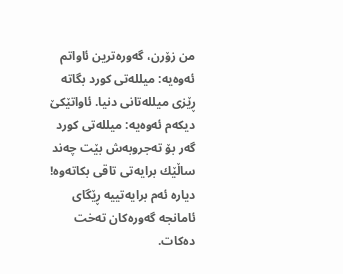من زۆرن، گه‌وره‌ترین ئاواتم ئه‌وه‌یه‌: میلله‌تی كورد بگاته‌ ڕێزی میلله‌تانی دنیا. ئاواتێكێ دیكه‌م ئه‌وه‌یه‌: میلله‌تی كورد گه‌ر بۆ ته‌جروبه‌ش بێت چه‌ند ساڵێك برایه‌تی تاقی بكاته‌وه‌! دیاره‌ ئه‌م برایه‌تییه‌ ڕێگای ئامانجه‌ گه‌وره‌كان ته‌خت ده‌كات.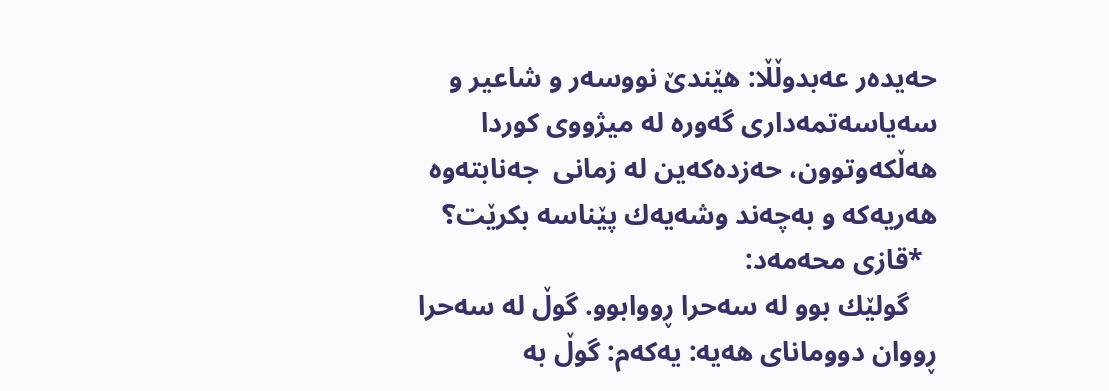حه‌یده‌ر عه‌بدوڵڵا: هێندێ‌ نووسه‌ر و شاعیر و سه‌یاسه‌تمه‌داری گه‌وره‌ له‌ میژووی كوردا هه‌ڵكه‌وتوون، حه‌زده‌كه‌ین له‌ زمانی  جه‌نابته‌وه‌ هه‌ریه‌كه‌ و به‌چه‌ند وشه‌یه‌ك پێناسه‌ بكرێت؟
  *قازی محه‌مه‌د:
    گولێك بوو له‌ سه‌حرا ڕووابوو. گوڵ له‌ سه‌حرا ڕووان دوومانای هه‌یه‌: یه‌كه‌م: گوڵ به‌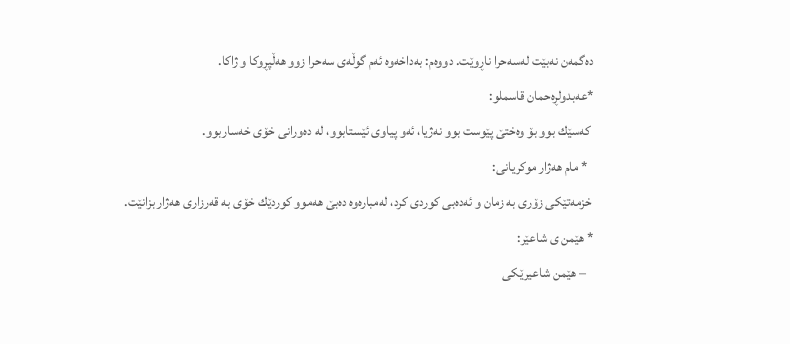ده‌گمه‌ن نه‌بێت له‌سه‌حرا ناڕوێت. دووه‌م: به‌داخه‌وه‌ ئه‌م گوڵه‌ی سه‌حرا زوو هه‌ڵپڕوكا و ژاكا.
*عه‌بدولڕه‌حمان قاسملو:
 كه‌سێك بوو بۆ وه‌ختێ‌ پێوست بوو نه‌ژیا، ئه‌و پیاوی ئێستابوو، له‌ ده‌ورانی خۆی خه‌ساربوو.
  * مام هه‌ژار موكریانی:
 خزمه‌تێكی زۆری به‌ زمان و ئه‌ده‌بی كوردی كرد، له‌مباره‌وه‌ ده‌بێ‌ هه‌موو كوردێك خۆی به‌ قه‌رزاری هه‌ژار بزانێت.
* هێمن ی شاعێر:
   – هێمن شاعیرێكی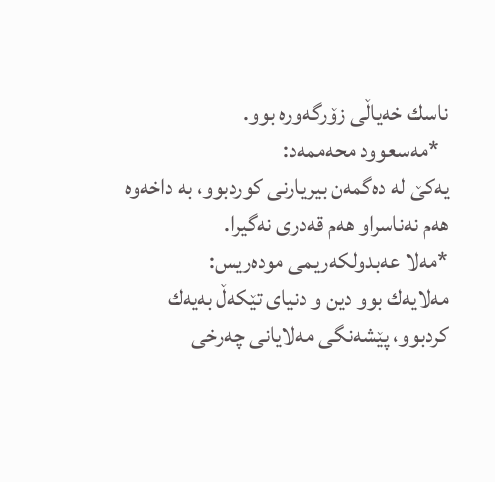ناسك خه‌یاڵی زۆرگه‌وره‌ بوو.
  *مه‌سعوود محه‌ممه‌د:
یه‌كێ له‌ ده‌گمه‌ن بیریارنی كوردبوو، به‌ داخه‌وه‌ هه‌م نه‌ناسراو هه‌م قه‌دری نه‌گیرا.
*مه‌لا عه‌بدولكه‌ریمی موده‌ریس:
مه‌لایه‌ك بوو دین و دنیای تێكه‌ڵ به‌یه‌ك كردبوو، پێشه‌نگی مه‌لایانی چه‌رخی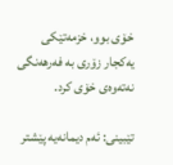خۆی بوو، خزمه‌تێكی یه‌كجار زۆری به‌ فه‌رهه‌نگی نه‌ته‌وه‌ی خۆی كرد.

تێبینی: ئه‌م دیمانه‌یه‌ پێشتر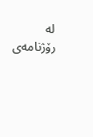له‌ رۆژنامه‌ی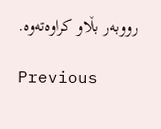رووبه‌ر بڵاو كراوه‌ته‌وه‌.

Previous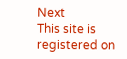Next
This site is registered on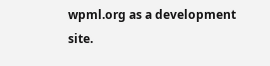wpml.org as a development site.